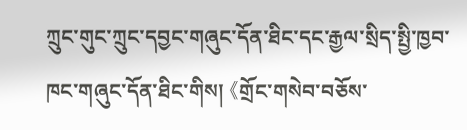ཀྲུང་གུང་ཀྲུང་དབྱང་གཞུང་དོན་ཐིང་དང་རྒྱལ་སྲིད་སྤྱི་ཁྱབ་ཁང་གཞུང་དོན་ཐིང་གིས། 《གྲོང་གསེབ་བཅོས་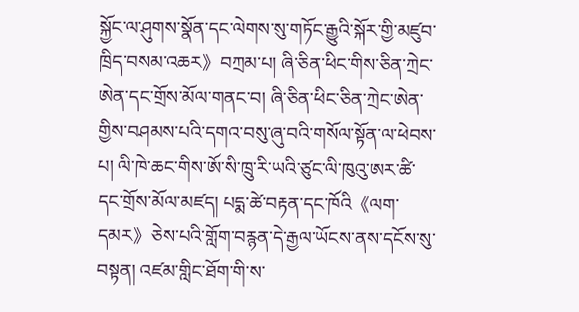སྐྱོང་ལ་ཤུགས་སྣོན་དང་ལེགས་སུ་གཏོང་རྒྱུའི་སྐོར་གྱི་མཛུབ་ཁྲིད་བསམ་འཆར》བཀྲམ་པ། ཞི་ཅིན་ཕིང་གིས་ཅིན་ཀྲེང་ཨེན་དང་གྲོས་མོལ་གནང་བ། ཞི་ཅིན་ཕིང་ཅིན་ཀྲེང་ཨེན་གྱིས་བཤམས་པའི་དགའ་བསུ་ཞུ་བའི་གསོལ་སྟོན་ལ་ཕེབས་པ། ལི་ཁེ་ཆང་གིས་ཨོ་སི་ཁྲུ་རི་ཡའི་ཙུང་ལི་ཁུའུ་ཨར་ཚི་དང་གྲོས་མོལ་མཛད། པདྨ་ཚེ་བརྟན་དང་ཁོའི《ལག་དམར》ཅེས་པའི་གློག་བརྙན་དེ་རྒྱལ་ཡོངས་ནས་དངོས་སུ་བསྟན། འཛམ་གླིང་ཐོག་གི་ས་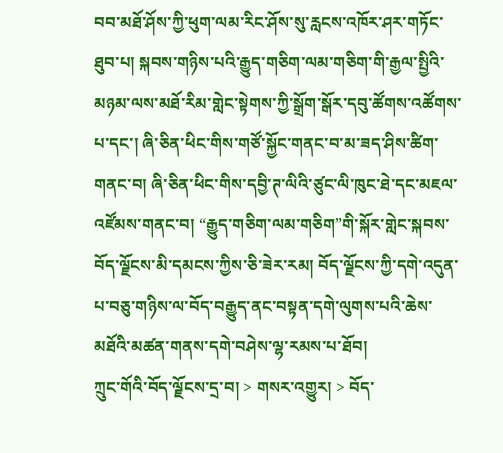བབ་མཐོ་ཤོས་ཀྱི་ཕུག་ལམ་རིང་ཤོས་སུ་རླངས་འཁོར་ཤར་གཏོང་ཐུབ་པ། སྐབས་གཉིས་པའི་རྒྱུད་གཅིག་ལམ་གཅིག་གི་རྒྱལ་སྤྱིའི་མཉམ་ལས་མཐོ་རིམ་གླེང་སྟེགས་ཀྱི་སྒྲོག་སྒོར་དབུ་ཚོགས་འཚོགས་པ་དང་། ཞི་ཅིན་ཕིང་གིས་གཙོ་སྐྱོང་གནང་བ་མ་ཟད་ཤིས་ཚིག་གནང་བ། ཞི་ཅིན་ཕིང་གིས་དབྱི་ཊ་ལིའི་ཙུང་ལི་ཁུང་ཐེ་དང་མཇལ་འཛོམས་གནང་བ། “རྒྱུད་གཅིག་ལམ་གཅིག”གི་སྐོར་གླེང་སྐབས་བོད་ལྗོངས་མི་དམངས་ཀྱིས་ཅི་ཟེར་རམ། བོད་ལྗོངས་ཀྱི་དགེ་འདུན་པ་བཅུ་གཉིས་ལ་བོད་བརྒྱུད་ནང་བསྟན་དགེ་ལུགས་པའི་ཆེས་མཐོའི་མཚན་གནས་དགེ་བཤེས་ལྷ་རམས་པ་ཐོབ།
ཀྲུང་གོའི་བོད་ལྗོངས་དྲ་བ། > གསར་འགྱུར། > བོད་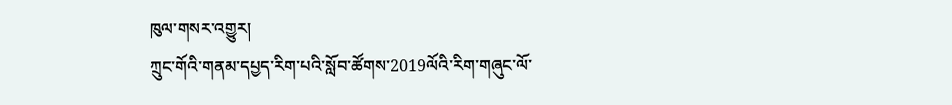ཁུལ་གསར་འགྱུར།
ཀྲུང་གོའི་གནམ་དཔྱད་རིག་པའི་སློབ་ཚོགས་2019ལོའི་རིག་གཞུང་ལོ་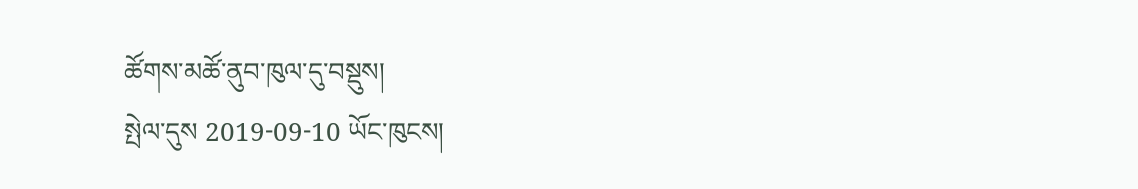ཚོགས་མཚོ་ནུབ་ཁུལ་དུ་བསྡུས།
སྤེལ་དུས 2019-09-10 ཡོང་ཁུངས།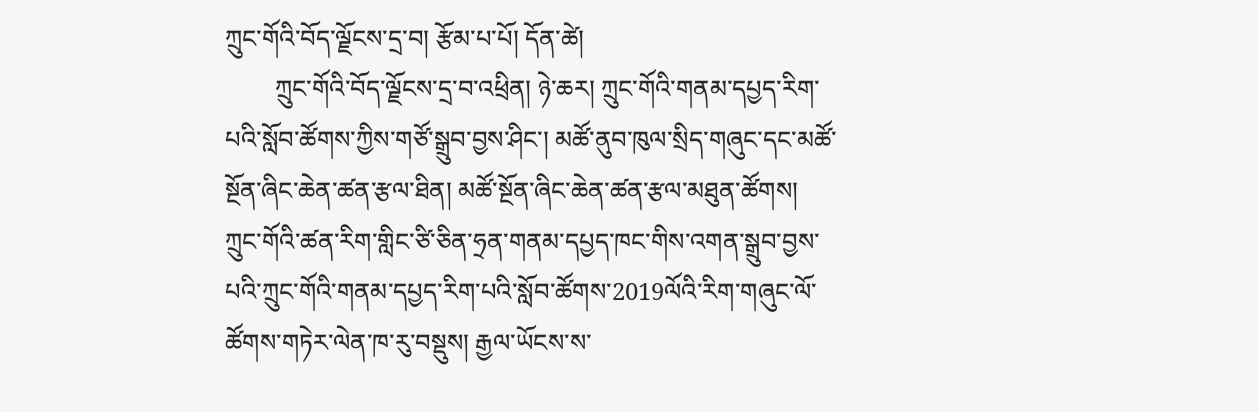ཀྲུང་གོའི་བོད་ལྗོངས་དྲ་བ། རྩོམ་པ་པོ། དོན་ཚེ།
        ཀྲུང་གོའི་བོད་ལྗོངས་དྲ་བ་འཕྲིན། ཉེ་ཆར། ཀྲུང་གོའི་གནམ་དཔྱད་རིག་པའི་སློབ་ཚོགས་ཀྱིས་གཙོ་སྒྲུབ་བྱས་ཤིང་། མཚོ་ནུབ་ཁུལ་སྲིད་གཞུང་དང་མཚོ་སྔོན་ཞིང་ཆེན་ཚན་རྩལ་ཐིན། མཚོ་སྔོན་ཞིང་ཆེན་ཚན་རྩལ་མཐུན་ཚོགས། ཀྲུང་གོའི་ཚན་རིག་གླིང་ཙི་ཅིན་ཧྲན་གནམ་དཔྱད་ཁང་གིས་འགན་སྒྲུབ་བྱས་པའི་ཀྲུང་གོའི་གནམ་དཔྱད་རིག་པའི་སློབ་ཚོགས་2019ལོའི་རིག་གཞུང་ལོ་ཚོགས་གཏེར་ལེན་ཁ་རུ་བསྡུས། རྒྱལ་ཡོངས་ས་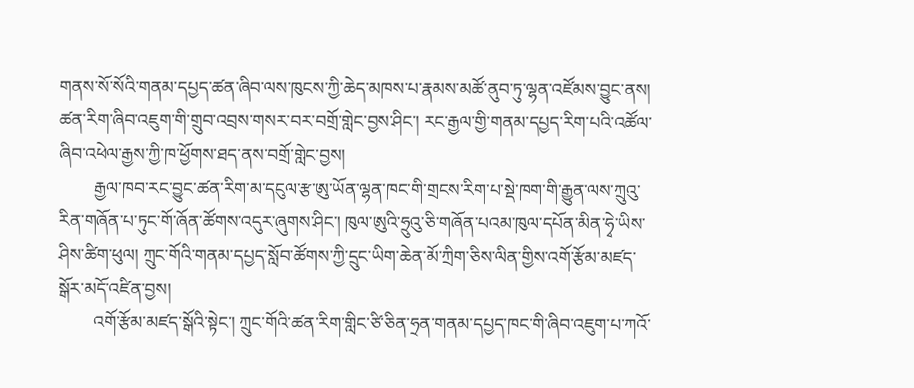གནས་སོ་སོའི་གནམ་དཔྱད་ཚན་ཞིབ་ལས་ཁུངས་ཀྱི་ཆེད་མཁས་པ་རྣམས་མཚོ་ནུབ་ཏུ་ལྷན་འཛོམས་བྱུང་ནས། ཚན་རིག་ཞིབ་འཇུག་གི་གྲུབ་འབྲས་གསར་བར་བགྲོ་གླེང་བྱས་ཤིང་། རང་རྒྱལ་གྱི་གནམ་དཔྱད་རིག་པའི་འཚོལ་ཞིབ་འཕེལ་རྒྱས་ཀྱི་ཁ་ཕྱོགས་ཐད་ནས་བགྲོ་གླེང་བྱས།
        རྒྱལ་ཁབ་རང་བྱུང་ཚན་རིག་མ་དངུལ་རྩ་ཨུ་ཡོན་ལྷན་ཁང་གི་གྲངས་རིག་པ་སྡེ་ཁག་གི་རྒྱུན་ལས་ཀྲུའུ་རིན་གཞོན་པ་ཏུང་གོ་ཞོན་ཚོགས་འདུར་ཞུགས་ཤིང་། ཁུལ་ཨུའི་ཧྲུའུ་ཅི་གཞོན་པའམ་ཁུལ་དཔོན་མིན་ཧྭེ་ཡིས་ཤིས་ཚིག་ཕུལ། ཀྲུང་གོའི་གནམ་དཔྱད་སློབ་ཚོགས་ཀྱི་དྲུང་ཡིག་ཆེན་མོ་ཀྲིག་ཅིས་ལིན་གྱིས་འགོ་རྩོམ་མཛད་སྒོར་མདོ་འཛིན་བྱས།
        འགོ་རྩོམ་མཛད་སྒོའི་སྟེང་། ཀྲུང་གོའི་ཚན་རིག་གླིང་ཙི་ཅིན་ཧྲན་གནམ་དཔྱད་ཁང་གི་ཞིབ་འཇུག་པ་ཀའོ་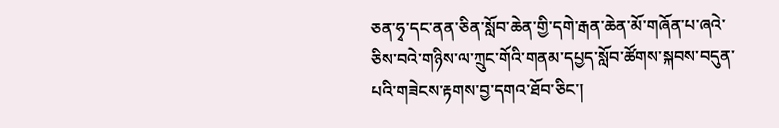ཅན་ཧྭ་དང་ནན་ཅིན་སློབ་ཆེན་གྱི་དགེ་རྒན་ཆེན་མོ་གཞོན་པ་ཞའེ་ཅིས་བའེ་གཉིས་ལ་ཀྲུང་གོའི་གནམ་དཔྱད་སློབ་ཚོགས་སྐབས་བདུན་པའི་གཟེངས་རྟགས་བྱ་དགའ་ཐོབ་ཅིང་།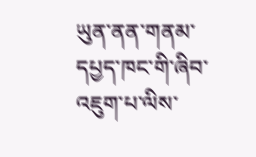ཡུན་ནན་གནམ་དཔྱད་ཁང་གི་ཞིབ་འཇུག་པ་ལིས་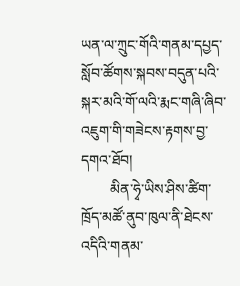ཡན་ལ་ཀྲུང་གོའི་གནམ་དཔྱད་སློབ་ཚོགས་སྐབས་བདུན་པའི་སྐར་མའི་གོ་ལའི་རྨང་གཞི་ཞིབ་འཇུག་གི་གཟེངས་རྟགས་བྱ་དགའ་ཐོབ།
        མིན་ཧྭེ་ཡིས་ཤིས་ཚིག་ཁྲོད་མཚོ་ནུབ་ཁུལ་ནི་ཐེངས་འདིའི་གནམ་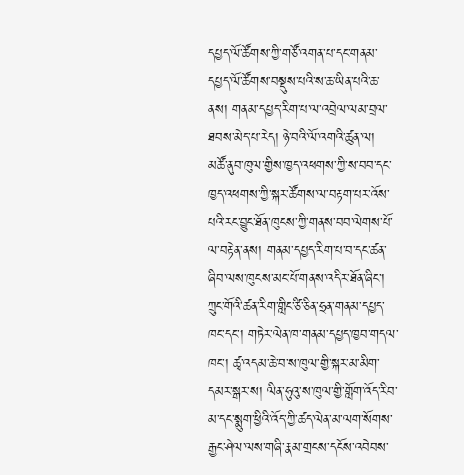དཔྱད་ལོ་ཚོགས་ཀྱི་གཙོ་འགན་པ་དང་གནམ་དཔྱད་ལོ་ཚོགས་བསྡུས་པའི་ས་ཆ་ཡིན་པའི་ཆ་ནས། གནམ་དཔྱད་རིག་པ་ལ་འབྲེལ་ལམ་བྲལ་ཐབས་མེད་པ་རེད། ཉེ་བའི་ལོ་འགའི་ཚུན་ལ། མཚོ་ནུབ་ཁུལ་གྱིས་ཁྱད་འཕགས་ཀྱི་ས་བབ་དང་ཁྱད་འཕགས་ཀྱི་སྐར་ཚོགས་ལ་བརྟག་པར་འོས་པའི་རང་བྱུང་ཐོན་ཁུངས་ཀྱི་གནས་བབ་ལེགས་པོ་ལ་བརྟེན་ནས། གནམ་དཔྱད་རིག་པ་བ་དང་ཚན་ཞིབ་ལས་ཁུངས་མང་པོ་གནས་འདིར་ཐོན་ཞིང་། ཀྲུང་གོའི་ཚན་རིག་གླིང་ཙི་ཅིན་ཧྲན་གནམ་དཔྱད་ཁང་དང་། གཏེར་ལེན་ཁ་གནམ་དཔྱད་ཁྱབ་གདལ་ཁང་། ཚྭ་འདམ་ཆེ་བ་ས་ཁུལ་གྱི་སྐར་མ་མིག་དམར་སྒར་ས། ལིན་ཧུའུ་ས་ཁུལ་གྱི་གློག་འོད་རིབ་མ་དང་སྨུག་ཕྱིའི་འོད་ཀྱི་ཚད་ལེན་མ་ལག་སོགས་རྒྱང་ཤེལ་ལས་གཞི་རྣམ་གྲངས་དངོས་འབེབས་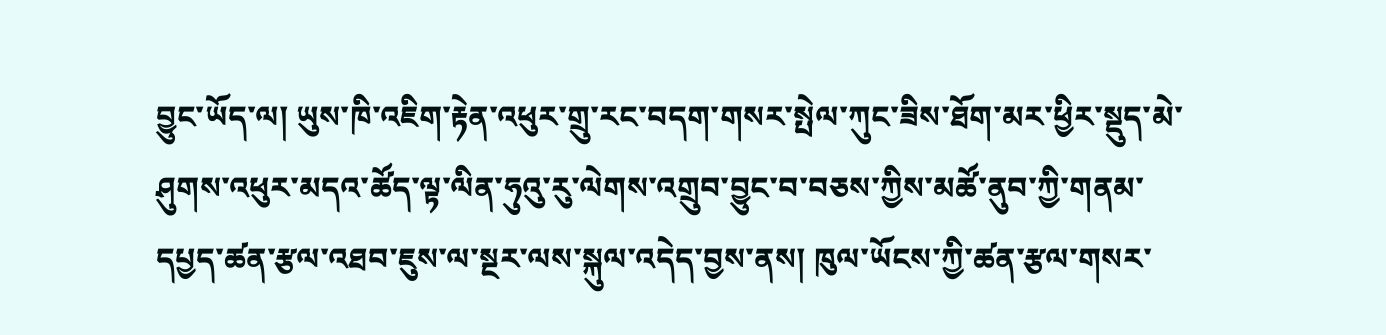བྱུང་ཡོད་ལ། ཡུས་ཁི་འཇིག་རྟེན་འཕུར་གྲུ་རང་བདག་གསར་སྤེལ་ཀུང་ཟིས་ཐོག་མར་ཕྱིར་སྡུད་མེ་ཤུགས་འཕུར་མདའ་ཚོད་ལྟ་ལིན་ཧུའུ་རུ་ལེགས་འགྲུབ་བྱུང་བ་བཅས་ཀྱིས་མཚོ་ནུབ་ཀྱི་གནམ་དཔྱད་ཚན་རྩལ་འཐབ་ཇུས་ལ་སྔར་ལས་སྐུལ་འདེད་བྱས་ནས། ཁུལ་ཡོངས་ཀྱི་ཚན་རྩལ་གསར་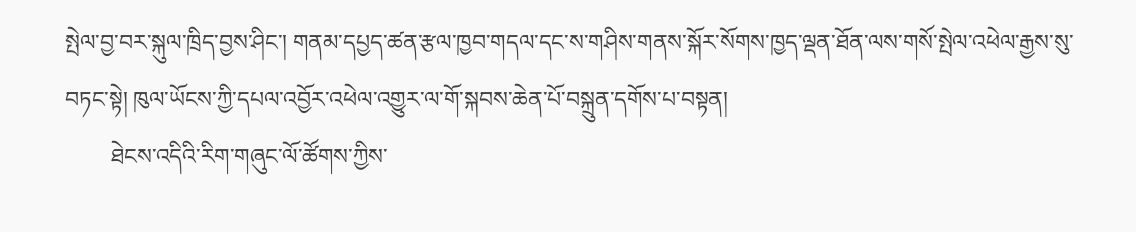སྤེལ་བྱ་བར་སྐུལ་ཁྲིད་བྱས་ཤིང་། གནམ་དཔྱད་ཚན་རྩལ་ཁྱབ་གདལ་དང་ས་གཤིས་གནས་སྐོར་སོགས་ཁྱད་ལྡན་ཐོན་ལས་གསོ་སྤེལ་འཕེལ་རྒྱས་སུ་བཏང་སྟེ། ཁུལ་ཡོངས་ཀྱི་དཔལ་འབྱོར་འཕེལ་འགྱུར་ལ་གོ་སྐབས་ཆེན་པོ་བསྐྲུན་དགོས་པ་བསྟན།
        ཐེངས་འདིའི་རིག་གཞུང་ལོ་ཚོགས་ཀྱིས་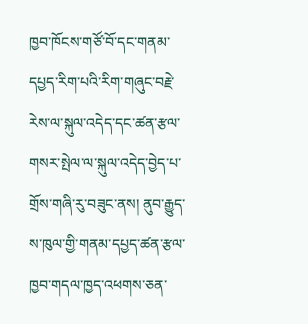ཁྱབ་ཁོངས་གཙོ་བོ་དང་གནམ་དཔྱད་རིག་པའི་རིག་གཞུང་བརྗེ་རེས་ལ་སྐུལ་འདེད་དང་ཚན་རྩལ་གསར་སྤེལ་ལ་སྐུལ་འདེད་བྱེད་པ་གྲོས་གཞི་རུ་བཟུང་ནས། ནུབ་རྒྱུད་ས་ཁུལ་གྱི་གནམ་དཔྱད་ཚན་རྩལ་ཁྱབ་གདལ་ཁྱད་འཕགས་ཅན་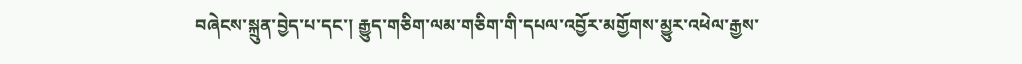བཞེངས་སྐྲུན་བྱེད་པ་དང་། རྒྱུད་གཅིག་ལམ་གཅིག་གི་དཔལ་འབྱོར་མགྱོགས་མྱུར་འཕེལ་རྒྱས་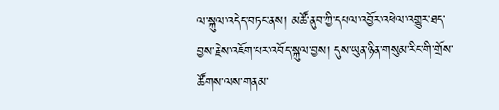ལ་སྐུལ་འདེད་བཏང་ནས། མཚོ་ནུབ་ཀྱི་དཔལ་འབྱོར་འཕེལ་འགྱུར་ཐད་བྱས་རྗེས་འཇོག་པར་འབོད་སྐུལ་བྱས། དུས་ཡུན་ཉིན་གསུམ་རིང་གི་གྲོས་ཚོགས་ལས་གནམ་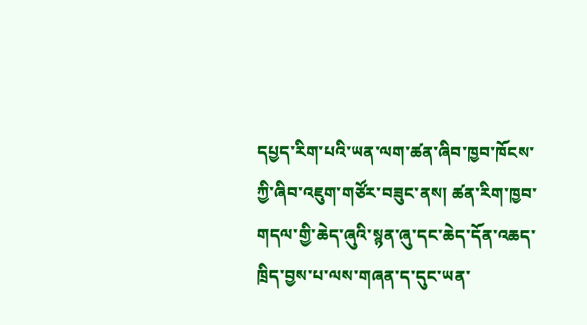དཔྱད་རིག་པའི་ཡན་ལག་ཚན་ཞིབ་ཁྱབ་ཁོངས་ཀྱི་ཞིབ་འཇུག་གཙོར་བཟུང་ནས། ཚན་རིག་ཁྱབ་གདལ་གྱི་ཆེད་ཞུའི་སྙན་ཞུ་དང་ཆེད་དོན་འཆད་ཁྲིད་བྱས་པ་ལས་གཞན་ད་དུང་ཡན་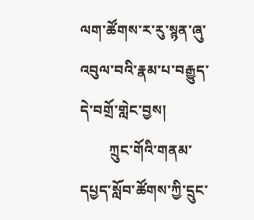ལག་ཚོགས་ར་རུ་སྙན་ཞུ་འབུལ་བའི་རྣམ་པ་བརྒྱུད་དེ་བགྲོ་གླེང་བྱས།
        ཀྲུང་གོའི་གནམ་དཔྱད་སློབ་ཚོགས་ཀྱི་དྲུང་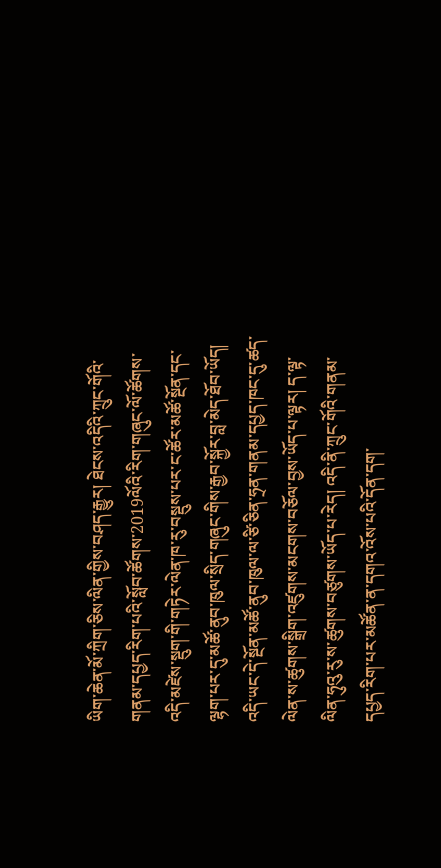ཡིག་ཆེན་མོ་ཀྲིག་ཅིས་ལིན་གྱིས་བཤད་རྒྱུར། ཐེངས་འདིའི་ཀྲུང་གོའི་གནམ་དཔྱད་རིག་པའི་སློབ་ཚོགས་2019ལོའི་རིག་གཞུང་ལོ་ཚོགས་འདི་མཛེས་སྡུག་གི་གཏེར་ལེན་ཁ་རུ་བསྡུས་པར་ང་ཚོར་མཚོ་སྔོན་དང་ལྷག་པར་དུ་མཚོ་ནུབ་ཁུལ་སྲིད་གཞུང་གིས་རྒྱབ་སྐྱོར་བླ་མེད་ཐོབ་ཡོད། འདི་ཡང་དེ་སྔོན་མཚོ་ནུབ་ཁུལ་ལ་ཙི་ཅིན་ཧྲན་གནམ་དཔྱད་ཁང་དུ་ཚད་ལེན་ས་ཚུགས་སྒྲིག་འཛུགས་མངགས་བཅོལ་བྱས་ཡོད་པ་ལྟར། ད་ལྟ་ལིན་ཧུའུ་རུ་ས་ཚུགས་བཙུགས་ཡོད་པ་རེད། འདི་ནི་ཀྲུང་གོའི་གནམ་དཔྱད་རིག་པར་མཚོན་ན་དགའ་འོས་པའི་དོན་དག་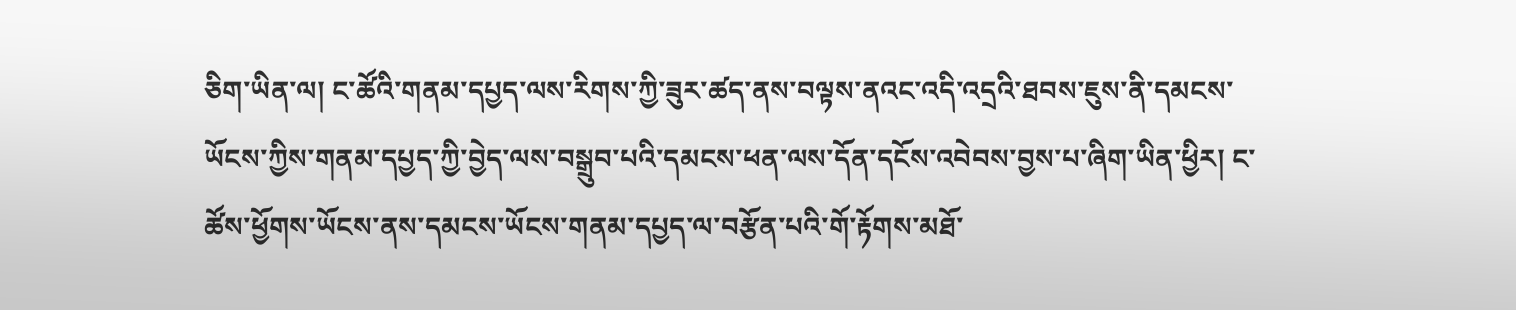ཅིག་ཡིན་ལ། ང་ཚོའི་གནམ་དཔྱད་ལས་རིགས་ཀྱི་ཟུར་ཚད་ནས་བལྟས་ནའང་འདི་འདྲའི་ཐབས་ཇུས་ནི་དམངས་ཡོངས་ཀྱིས་གནམ་དཔྱད་ཀྱི་བྱེད་ལས་བསྒྲུབ་པའི་དམངས་ཕན་ལས་དོན་དངོས་འབེབས་བྱས་པ་ཞིག་ཡིན་ཕྱིར། ང་ཚོས་ཕྱོགས་ཡོངས་ནས་དམངས་ཡོངས་གནམ་དཔྱད་ལ་བརྩོན་པའི་གོ་རྟོགས་མཐོ་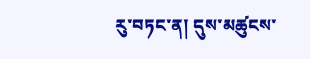རུ་བཏང་ན། དུས་མཚུངས་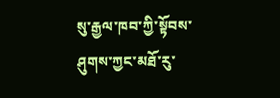སུ་རྒྱལ་ཁབ་ཀྱི་སྟོབས་ཤུགས་ཀྱང་མཐོ་རུ་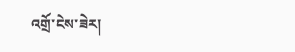འགྲོ་ངེས་ཟེར།